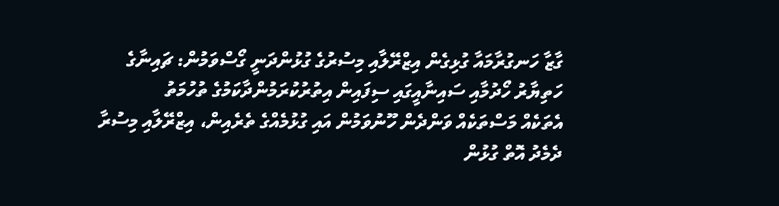ގާޒާ ހަނގުރާމައާ ގުޅިގެން އިޒްރޭލާއި މިސުރުގެ ގުޅުންދަނީ ގޯސްވަމުން: ޗައިނާގެ ހަތިޔާރު ހޯދުމާއި ސައިނާއީގައި ސިފައިން އިތުރުކުރަމުންދާކަމުގެ ތުހުމަތު
އެތަކެއް މަސްތަކެއް ވަންދެން ހޫނުވަމުން އައި ގުޅުމެއްގެ ތެރެއިން، އިޒްރޭލާއި މިސުރާ ދެމެދު އޮތް ގުޅުން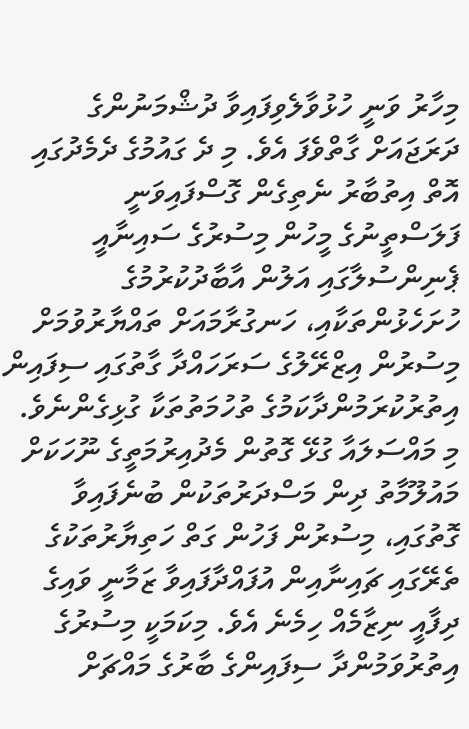މިހާރު ވަނީ ހުޅުވާލެވިފައިވާ ދުޝްމަނުންގެ ދަރަޖައަށް ގާތްވެފަ އެވެ. މި ދެ ގައުމުގެ ދެމެދުގައި އޮތް އިތުބާރު ނެތިގެން ގޮސްފައިވަނީ ފަލަސްތީނުގެ މީހުން މިސުރުގެ ސައިނާއީ ޕެނިންސުލާގައި އަލުން އާބާދުކުރުމުގެ ހުށަހެޅުންތަކާއި، ހަނގުރާމައަށް ތައްޔާރުވުމަށް މިސުރުން އިޒްރޭލުގެ ސަރަހައްދާ ގާތުގައި ސިފައިން އިތުރުކުރަމުންދާކަމުގެ ތުހުމަތުތަކާ ގުޅިގެންނެވެ.
މި މައްސަލައާ ގުޅޭ ގޮތުން މެދުއިރުމަތީގެ ނޫހަކަށް މައުލޫމާތު ދިން މަސްދަރުތަކުން ބުނެފައިވާ ގޮތުގައި، މިސުރުން ފަހުން ގަތް ހަތިޔާރުތަކުގެ ތެރޭގައި ޗައިނާއިން އުފައްދާފައިވާ ޒަމާނީ ވައިގެ ދިފާއީ ނިޒާމެއް ހިމެނެ އެވެ. މިކަމަކީ މިސުރުގެ އިތުރުވަމުންދާ ސިފައިންގެ ބާރުގެ މައްޗަށް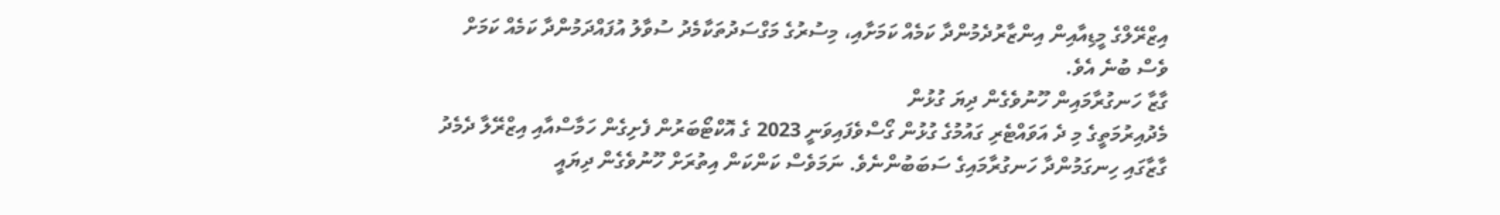އިޒްރޭލްގެ މީޑިއާއިން އިންޒާރުދެމުންދާ ކަމެއް ކަމަށާއި، މިސުރުގެ މަގްސަދުތަކާމެދު ސުވާލު އުފައްދަމުންދާ ކަމެއް ކަމަށް ވެސް ބުނެ އެވެ.
ގާޒާ ހަނގުރާމައިން ހޫނުވެގެން ދިޔަ ގުޅުން
މެދުއިރުމަތީގެ މި ދެ އަވައްޓެރި ގައުމުގެ ގުޅުން ގޯސްވެފައިވަނީ 2023 ގެ އޮކްޓޯބަރުން ފެށިގެން ހަމާސްއާއި އިޒްރޭލާ ދެމެދު ގާޒާގައި ހިނގަމުންދާ ހަނގުރާމައިގެ ސަބަބުންނެވެ. ނަމަވެސް ކަންކަން އިތުރަށް ހޫނުވެގެން ދިޔައީ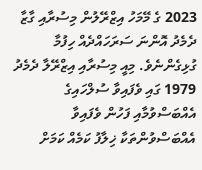2023 ގެ މޭމަހު އިޒްރޭލުން މިސުރާއި ގާޒާ ދެމެދު އޮންނަ ސަރަހައްދެއް ހިފުމާ ގުޅިގެންނެވެ. މިއީ މިސުރާއި އިޒްރޭލާ ދެމެދު 1979 ގައި ވެފައިވާ ސުލްހައިގެ އެއްބަސްވުމާއި ފަހުން ވެފައިވާ އެއްބަސްވުންތަކާ ޚިލާފު ކަމެއް ކަމަށް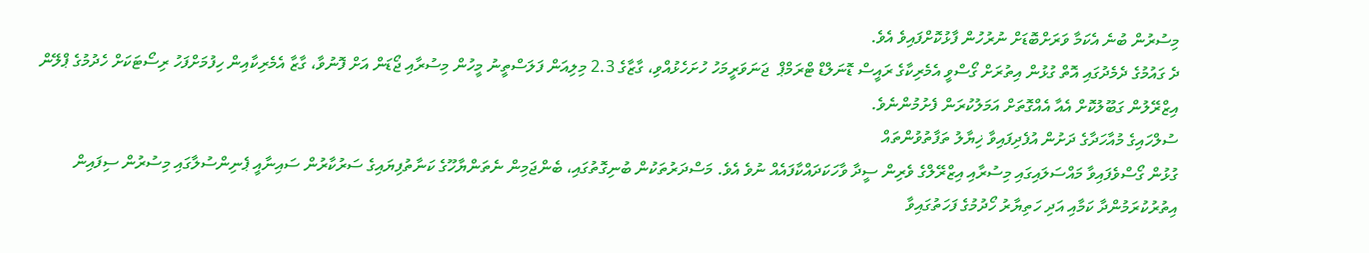މިސުރުން ބުނެ އެކަމާ ވަރަށްބޮޑަށް ނުރުހުން ފާޅުކޮށްފައިވެ އެވެ.
ދެ ގައުމުގެ ދެމެދުގައި އޮތް ގުޅުން އިތުރަށް ގޯސްވީ އެމެރިކާގެ ރައީސް ޑޮނަލްޑް ޓްރަމްޕް  ޖަނަވަރީމަހު ހުށަހެޅުއްވި، ގާޒާގެ 2.3 މިލިއަން ފަލަސްތީނު މީހުން މިސުރާއި ޖޯޑަން އަށް ފޮނުވާ، ގާޒާ އެމެރިކާއިން ހިފުމަށްފަހު ރިސޯޓަކަށް ހެދުމުގެ ޕްލޭން އިޒްރޭލުން ގަބޫލުކޮށް އެއާ އެއްގޮތަށް އަމަލުކުރަން ފެށުމުންނެވެ.
ސުލްހައިގެ މުއާހަދާގެ ދަށުން އުފެދިފައިވާ ޚިޔާލު ތަފާތުވުންތައް
ގުޅުން ގޯސްވެފައިވާ މައްސަލައިގައި މިސުރާއި އިޒްރޭލްގެ ވެރިން ސީދާ ވާހަކަދައްކާފައެއް ނުވެ އެވެ. މަސްދަރުތަކުން ބުނިގޮތުގައި، ބެންޖަމިން ނެތަންޔާހޫގެ ކަނާތުފިޔައިގެ ސަރުކާރުން ސައިނާއީ ޕެނިންސުލާގައި މިސުރުން ސިފައިން އިތުރުކުރަމުންދާ ކަމާއި އަދި ހަތިޔާރު ހޯދުމުގެ ފަހަތުގައިވާ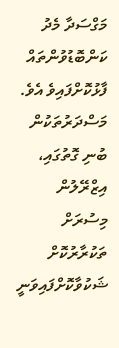މަގްސަދާ މެދު ކަންބޮޑުވުންތައް ފާޅުކޮށްފައިވެ އެވެ.
މަސްދަރުތަކުން ބުނި ގޮތުގައި، އިޒްރޭލުން މިސުރަށް ތަކުރާރުކޮށް ޝަކުވާކޮށްފައިވަނީ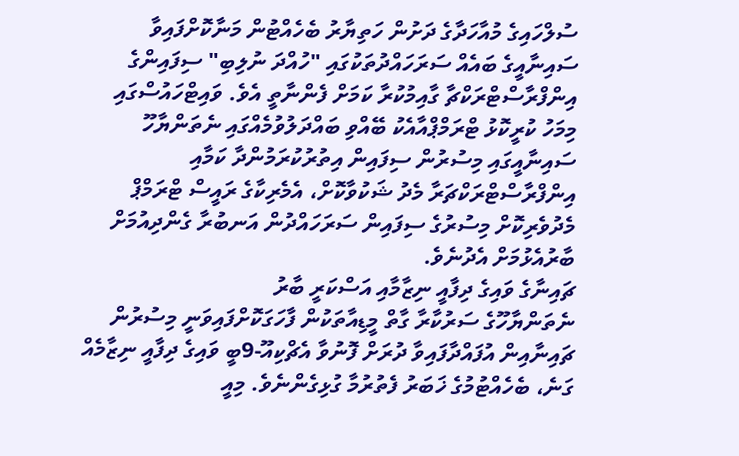ސުލްހައިގެ މުއާހަދާގެ ދަށުން ހަތިޔާރު ބެހެއްޓުން މަނާކޮށްފައިވާ ސައިނާއީގެ ބައެއް ސަރަހައްދުތަކުގައި "ހުއްދަ ނުލިބި" ސިފައިންގެ އިންފްރާސްޓްރަކްޗާ ގާއިމުކުރާ ކަމަށް ފެންނާތީ އެވެ. ވައިޓްހައުސްގައި މިމަހު ކުރީކޮޅު ޓްރަމްޕްއާއެކު ބޭއްވި ބައްދަލުވުމެއްގައި ނެތަންޔާހޫ ސައިނާއީގައި މިސުރުން ސިފައިން އިތުރުކުރަމުންދާ ކަމާއި އިންފްރާސްޓްރަކްޗަރާ މެދު ޝަކުވާކޮށް، އެމެރިކާގެ ރައީސް ޓްރަމްޕް މެދުވެރިކޮށް މިސުރުގެ ސިފައިން ސަރަހައްދުން އަނބުރާ ގެންދިއުމަށް ބާރުއެޅުމަށް އެދުނެވެ.
ޗައިނާގެ ވައިގެ ދިފާއީ ނިޒާމާއި އަސްކަރީ ބާރު
ނެތަންޔާހޫގެ ސަރުކާރާ ގާތް މީޑިއާތަކުން ފާހަގަކޮށްފައިވަނީ މިސުރުން ޗައިނާއިން އުފައްދާފައިވާ ދުރަށް ފޮނުވާ އެޗްކިއޫ-9ބީ ވައިގެ ދިފާއީ ނިޒާމެއް ގަނެ، ބެހެއްޓުމުގެ ޚަބަރު ފެތުރުމާ ގުޅިގެންނެވެ. މިއީ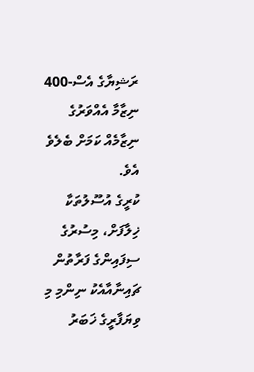ރަޝިޔާގެ އެސް-400 ނިޒާމާ އެއްވަރުގެ ނިޒާމެއް ކަމަށް ބެލެވެ އެވެ.
ކުރީގެ އުސޫލުތަކާ ޚިލާފަށް، މިސުރުގެ ސިފައިންގެ ފަރާތުން ޗައިނާއާއެކު ނިންމި މި ވިޔަފާރީގެ ޚަބަރު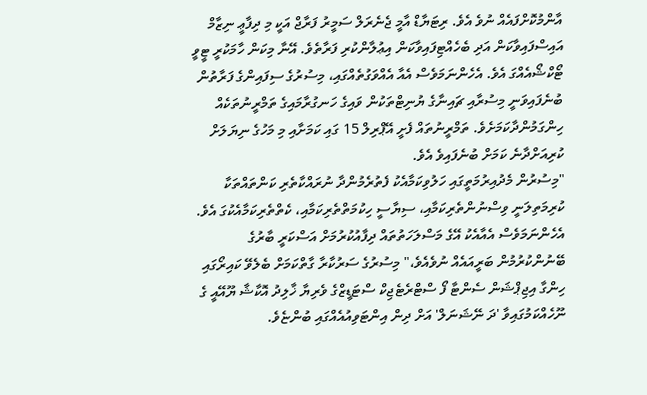އާންމުކޮށްފައެއް ނުވެ އެވެ. ރިޓަޔާޑް އާމީ ޖެނެރަލް ސަމީރު ފަރާޖް އަކީ މި ދިފާޢީ ނިޒާމް އައިސްފައިވާކަން އަދި ބެހެއްޓިފައިވާކަން އިޢުލާންކުރި ފަރާތެވެ. އޭނާ މިކަން ހާމަކުރީ ޓީވީ ޓޯކްޝޯއެއްގަ އެވެ. އެހެންނަމަވެސް އެއާ އެއްވަގުތެއްގައި، މިސުރުގެ ސިފައިންގެ ފަރާތުން ބުނެފައިވަނީ މިސުރާއި ޗައިނާގެ ޔުނިޓްތަކުން ވައިގެ ހަނގުރާމައިގެ ތަމްރީނުތަކެއް ހިންގަމުންދާކަމަށެވެ. ތަމްރީނުތައް ފެށީ އޭޕްރިލް 15 ގައި ކަމަށާއި މި މަހުގެ ނިޔަލަށް ކުރިއަށްދާނެ ކަމަށް ބުނެފައިވެ އެވެ.
"މިސުރުން މެދުއިރުމަތީގައި ހަލުވިކަމާއެކު ފެތުރެމުންދާ ނުރައްކާތެރި ކަންތައްތަކާ ކުރިމަތިލަނީ ވިސްނުންތެރިކަމާއި، ސިޔާސީ ހިކުމަތްތެރިކަމާއި، ކެތްތެރިކަމާއެކުގަ އެވެ. އެހެންނަމަވެސް އެއާއެކު އޭގެ މަސްލަހަތުތައް ދިފާއުކުރުމަށް އަސްކަރީ ބާރުގެ ބޭނުންކުރުމުން ބަރީއައެއް ނުވެއެވެ،" މިސުރުގެ ސަރުކާރާ ގާތްކަމަށް ބެލެވޭ ކައިރޯގައި ހިންގާ އިޖިޕްޝަން ސެންޓާ ފޯ ސްޓްރެޓެޖިކް ސްޓަޑީޒްގެ ވެރިޔާ ޚާލިދު އޮކާޝާ ޔޫއޭއީ ގެ ނޫހެއްކަމުގައިވާ 'ދަ ނޭޝަނަލް' އަށް ދިން އިންޓަވިއުއެއްގައި ބުންޏެވެ.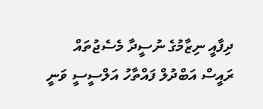ދިފާއީ ނިޒާމުގެ ނުސީދާ މެސެޖުތައް
ރައީސް އަބްދުލް ފައްތާހު އަލްސީސީ ވަނީ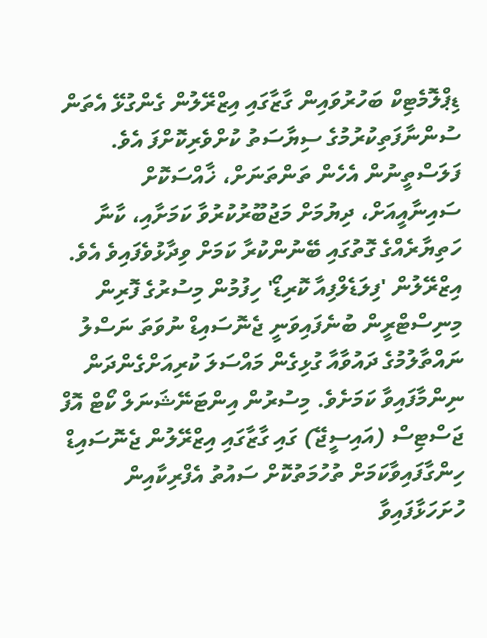ޑިޕްލޮމެޓިކް ބަހުރުވައިން ގާޒާގައި އިޒްރޭލުން ގެންގުޅޭ އެތަން ސުންނާފަތިކުރުމުގެ ސިޔާސަތު ކުށްވެރިކޮށްފަ އެވެ. ފަލަސްތީނުން އެހެން ތަންތަނަށް، ޚާއްސަކޮށް ސައިނާއީއަށް، ދިޔުމަށް މަޖުބޫރުކުރުވާ ކަމަށާއި، ކާނާ ހަތިޔާރެއްގެ ގޮތުގައި ބޭނުންކުރާ ކަމަށް ވިދާޅުވެފައިވެ އެވެ.
އިޒްރޭލުން 'ފިލަޑެލްފިއާ ކޮރިޑޯ' ހިފުމުން މިސުރުގެ ފޮރިން މިނިސްޓްރީން ބުނެފައިވަނީ ޖެނޮސައިޑް ނުވަތަ ނަސްލު ނައްތާލުމުގެ ދައުވާއާ ގުޅިގެން މައްސަލަ ކުރިއަށްގެންދަން ނިންމާފައިވާ ކަމަށެވެ. މިސުރުން އިންޓަނޭޝަނަލް ކޯޓް އޮފް ޖަސްޓިސް (އައިސީޖޭ) ގައި ގާޒާގައި އިޒްރޭލުން ޖެނޮސައިޑް ހިންގާފައިވާކަމަށް ތުހުމަތުކޮށް ސައުތު އެފްރިކާއިން ހުށަހަޅާފައިވާ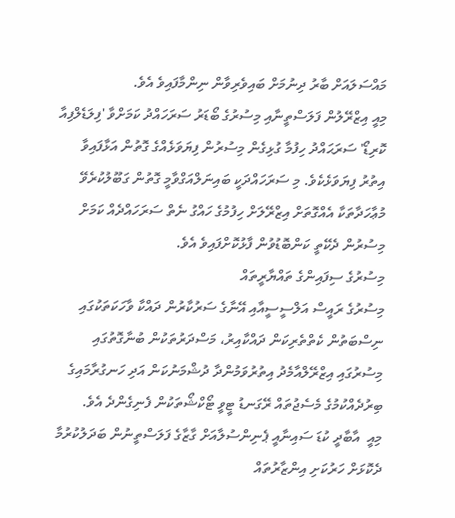މައްސަލައަށް ބާރު ދިނުމަށް ބައިވެރިވާން ނިންމާފައިވެ އެވެ.
މިއީ އިޒްރޭލުން ފަލަސްތީނާއި މިސުރުގެ ބޯޑަރު ސަރަހައްދު ކަމަށްވާ 'ފިލަޑެލްފިއާ ކޮރިޑޯ' ސަރަޙައްދު ހިފުމާ ގުޅިގެން މިސުރުން ފިޔަވަޅެއްގެ ގޮތުން އަޅާފައިވާ އިތުރު ފިޔަވަޅެކެވެ. މި ސަރަހައްދަކީ ބައިނަލްއަގްވާމީ ގޮތުން ގަބޫލުކުރެވޭ މުޢާހަދާތަކާ އެއްގޮތަށް އިޒްރޭލަށް ހިފުމުގެ ހައްގު ނެތް ސަރަހައްދެއް ކަމަށް މިސުރުން ދެކޭތީ ކަންބޮޑުވުން ފާޅުކޮށްފައިވެ އެވެ.
މިސުރުގެ ސިފައިންގެ ތައްޔާރީތައް
މިސުރުގެ ރައީސް އަލްސީސީއާއި އޭނާގެ ސަރުކާރުން ދައްކާ ވާހަކަތަކުގައި ނިސްބަތުން ކެތްތެރިކަން ދައްކާއިރު، މަސްދަރުތަކުން ބުނާގޮތުގައި މިސުރުގައި އިޒްރޭލްއާމެދު އިތުރުވަމުންދާ ދުޝްމަނުކަން އަދި ހަނގުރާމައިގެ ބިރުދެއްކުމުގެ މެސެޖުތައް ރޭގަނޑު ޓީވީ ޓޯކްޝޯތަކުން ފެނިގެންދެ އެވެ.
މިއީ  އާބާދީ ކުޑަ ސައިނާއީ ޕެނިންސުލާއަށް ގާޒާގެ ފަލަސްތީނުން ބަދަލުކުރުމާ ދެކޮޅަށް ހަރުކަށި އިންޒާރުތައް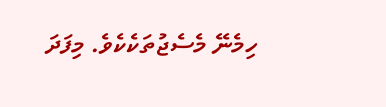ހިމެނޭ މެސެޖުތަކެކެވެ. މިފަދަ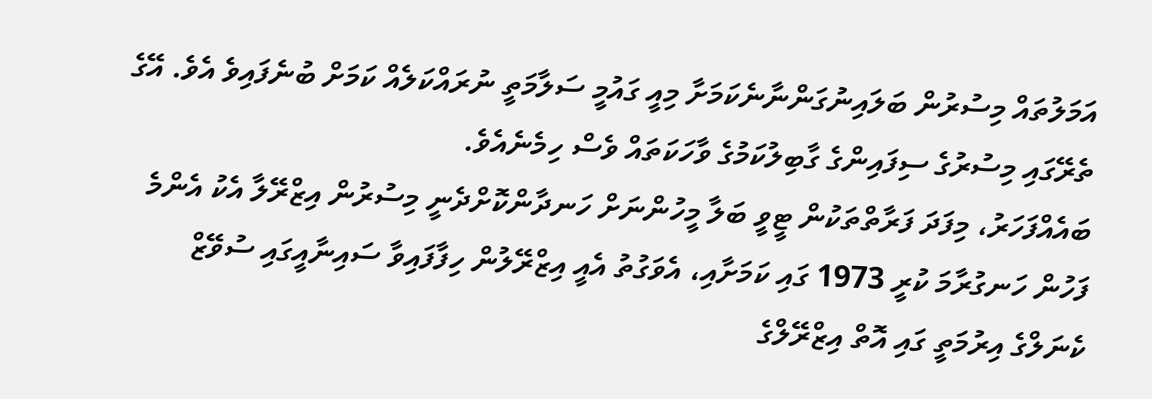އަމަލުތައް މިސުރުން ބަލައިނުގަންނާނެކަމަށާ މިއީ ގައުމީ ސަލާމަތީ ނުރައްކަލެއް ކަމަށް ބުނެފައިވެ އެވެ. އޭގެ ތެރޭގައި މިސުރުގެ ސިފައިންގެ ގާބިލުކަމުގެ ވާހަކަތައް ވެސް ހިމެނެއެވެ.
ބައެއްފަހަރު، މިފަދަ ފަރާތްތަކުން ޓީވީ ބަލާ މީހުންނަށް ހަނދާންކޮށްދެނީ މިސުރުން އިޒްރޭލާ އެކު އެންމެ ފަހުން ހަނގުރާމަ ކުރީ 1973 ގައި ކަމަށާއި، އެވަގުތު އެއީ އިޒްރޭލުން ހިފާފައިވާ ސައިނާއީގައި ސުވޭޒް ކެނަލްގެ އިރުމަތީ ގައި އޮތް އިޒްރޭލްގެ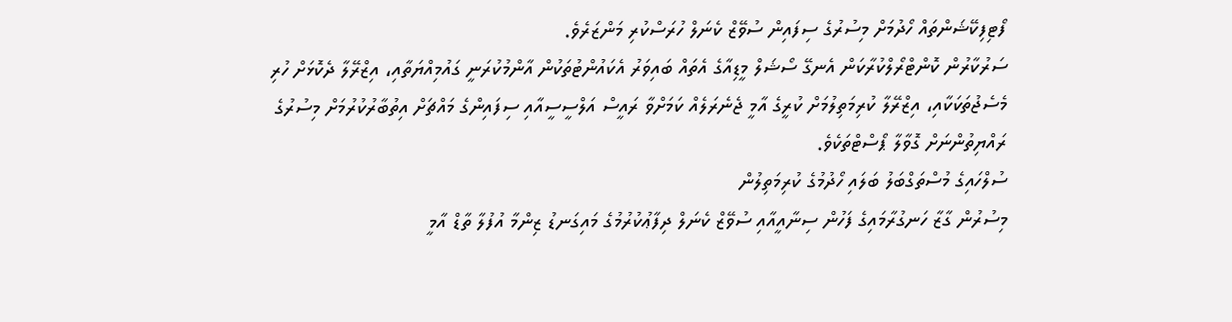ފޯޓިފިކޭޝަންތައް ހޯދުމަށް މިސުރުގެ ސިފައިން ސުވޭޒް ކެނަލް ހުރަސްކުރި މަންޒަރެވެ.
ސަރުކާރުން ކޮންޓްރޯލްކުރާކަން އެނގޭ ސޯޝަލް މީޑިއާގެ އެތައް ބައިވަރު އެކައުންޓުތަކުން އާންމުކުރަނީ ގައުމިއްޔަތާއި، އިޒްރޭލާ ދެކޮޅަށް ހުރި މެސެޖުތަކަކާއި، އިޒްރޭލާ ކުރިމަތިލުމަށް ކުރީގެ އާމީ ޖެނެރަލެއް ކަމަށްވާ ރައީސް އަލްސީސީއާއި ސިފައިންގެ މައްޗަށް އިތުބާރުކުރުމަށް މިސުރުގެ ރައްޔިތުންނަށް ގޮވާލާ ޕޯސްޓްތަކެވެ.
ސުލްހައިގެ މުސްތަގްބަލު ބަލައި ހޯދުމުގެ ކުރިމަތިލުން
މިސުރުން ގާޒާ ހަނގުރާމައިގެ ފަހުން ސިނާއީއާއި ސުވޭޒް ކެނަލް ދިފާޢުކުރުމުގެ މައިގަނޑު ޒިންމާ އުފުލާ ތާޑް އާމީ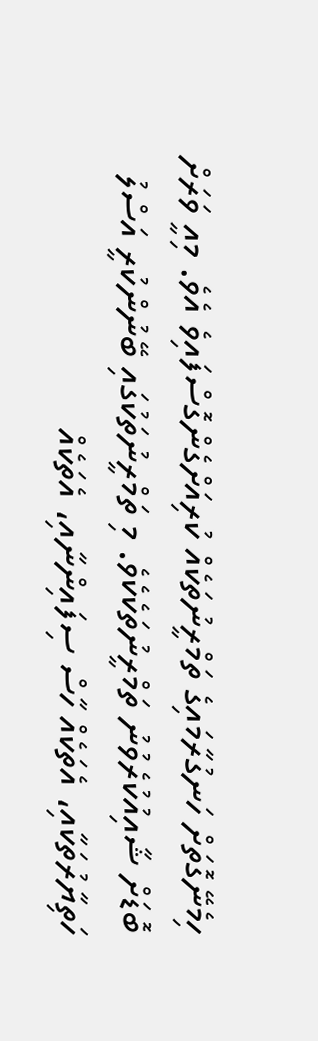ހިމެނޭގޮތަށް ހަނގުރާމައިގެ ތަމްރީނުތަކެއް ކުރިއަށްގެންގޮސްފައިވެ އެވެ. މިއީ ވަރަށް ބޮޑަށް ޝާއިއުކުރެވުނު ތަމްރީނުތަކެކެވެ. މި ތަމްރީނުތަކުގައި ބޭނުންކުރީ އަސްލު ހަތިޔާރުތަކާއި، އެތަކެއް ހާސް ސިފައިންނާއި، އެތަކެއް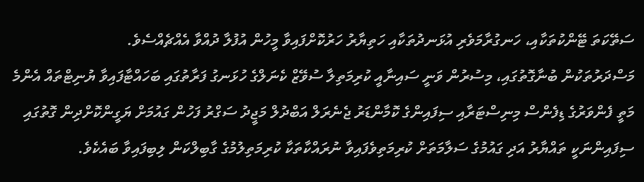ސަތޭކަތަ ޓޭންކުތަކާއި، ހަނގުރާމަވެރި އުޅަނދުތަކާއި ހަތިޔާރު ހަރުކޮށްފައިވާ މީހުން އުފުލާ ދުއްވާ އެއްޗެއްސެވެ.
މަސްދަރުތަކުން ބުނާގޮތުގައި، މިސުރުން ވަނީ ސައިނާއީ ކުރިމަތިލާ ސުވޭޒް ކެނަލްގެ ހުޅަނގު ފަރާތުގައި ބަހައްޓާފައިވާ ޔުނިޓްތައް އެންމެ މަތީ ފެންވަރުގެ ޑިފެންސް މިނިސްޓަރާއި ސިފައިންގެ ކޮމާންޑަރު ޖެނެރަލް އަބްދުލް މަޖީދު ސަގްރު ފަހުން ގައުމަށް ޔަގީންކޮށްދިން ގޮތުގައި ސިފައިންނަކީ ތައްޔާރު އަދި ގައުމުގެ ސަލާމަތަށް ކުރިމަތިވެފައިވާ ނުރައްކާތަކާ ކުރިމަތިލުމުގެ ގާބިލްކަން ލިބިފައިވާ ބައެކެވެ.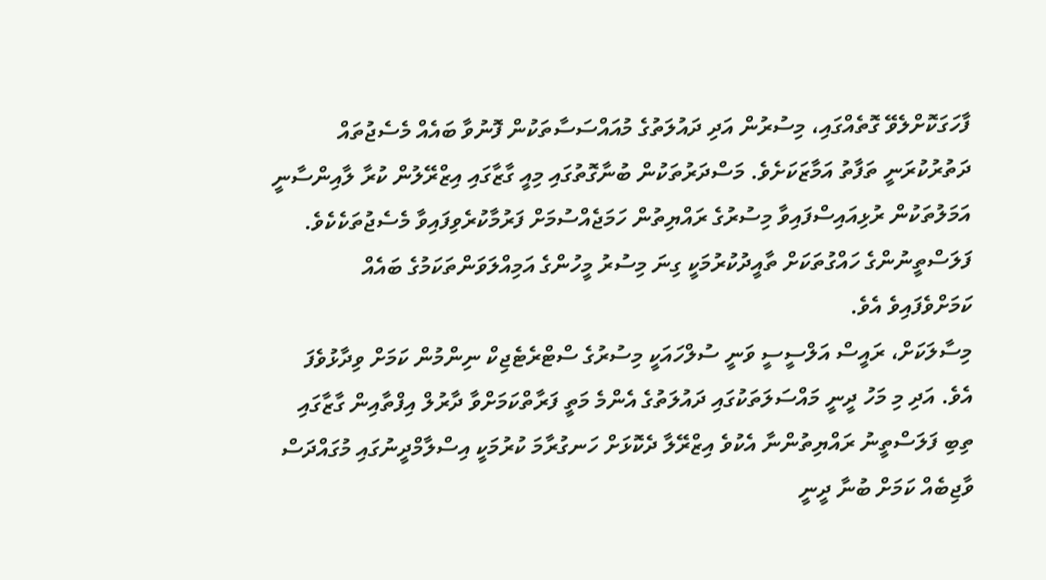ފާހަގަކޮށްލެވޭ ގޮތެއްގައި، މިސުރުން އަދި ދައުލަތުގެ މުއައްސަސާތަކުން ފޮނުވާ ބައެއް މެސެޖުތައް ދަތުރުކުރަނީ ތަފާތު އަމާޒަކަށެވެ. މަސްދަރުތަކުން ބުނާގޮތުގައި މިއީ ގާޒާގައި އިޒްރޭލުން ކުރާ ލާއިންސާނީ އަމަލުތަކުން ރުޅިއައިސްފައިވާ މިސުރުގެ ރައްޔިތުން ހަމަޖެއްސުމަށް ފަރުމާކުރެވިފައިވާ މެސެޖުތަކެކެވެ. ފަލަސްތީނުންގެ ހައްގުތަކަށް ތާއީދުކުރުމަކީ ގިނަ މިސުރު މީހުންގެ އަމިއްލަވަންތަކަމުގެ ބައެއް ކަމަށްވެފައިވެ އެވެ.
މިސާލަކަށް، ރައީސް އަލްސީސީ ވަނީ ސުލްހައަކީ މިސުރުގެ ސްޓްރެޓެޖިކް ނިންމުން ކަމަށް ވިދާޅުވެފަ އެވެ. އަދި މި މަހު ދީނީ މައްސަލަތަކުގައި ދައުލަތުގެ އެންމެ މަތީ ފަރާތްކަމަށްވާ ދާރުލް އިފްތާއިން ގާޒާގައި ތިބި ފަލަސްތީނު ރައްޔިތުންނާ އެކުވެ އިޒްރޭލާ ދެކޮޅަށް ހަނގުރާމަ ކުރުމަކީ އިސްލާމްދީނުގައި މުގައްދަސް ވާޖިބެއް ކަމަށް ބުނާ ދީނީ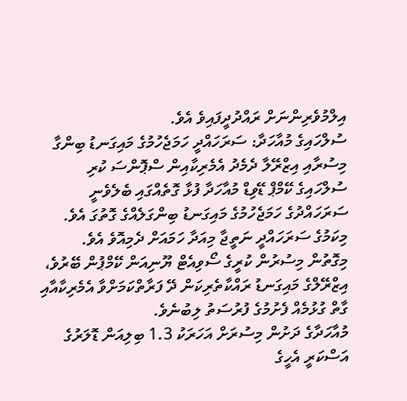އިލްމުވެރިންނަށް ރައްދުދީފައިވެ އެވެ.
ސުލްހައިގެ މުއާހަދާ: ސަރަހައްދީ ހަމަޖެހުމުގެ މައިގަނޑު ބިންގާ
މިސުރާއި އިޒްރޭލާ ދެމެދު އެމެރިކާއިން ސްޕޮންސަ ކުރި ސުލްހައިގެ ކޭމްޕް ޑޭވިޑް މުއާހަދާ ފުޅާ ގޮތެއްގައި ބެލެވެނީ ސަރަހައްދުގެ ހަމަޖެހުމުގެ މައިގަނޑު ބިންގަލެއްގެ ގޮތުގަ އެވެ. މިކަމުގެ ސަރަހައްދީ ނަތީޖާ މިއަދާ ހަމައަށް ދެމިއޮވެ އެވެ. މިގޮތުން މިސުރުން ކުރީގެ ސޯވިއެޓް ޔޫނިއަން ކޭމްޕުން ބޭރުވެ، އިޒްރޭލްގެ މައިގަނޑު ރައްކާތެރިކަން ދޭ ފަރާތްކަމަށްވާ އެމެރިކާއާއި ގާތް ގުޅުމެއް ފެށުމުގެ ފުރުސަތު ލިބުނެވެ.
މުއާހަދާގެ ދަށުން މިސުރަށް އަހަރަކު 1.3 ބިލިއަން ޑޮލަރުގެ އަސްކަރީ އެހީގެ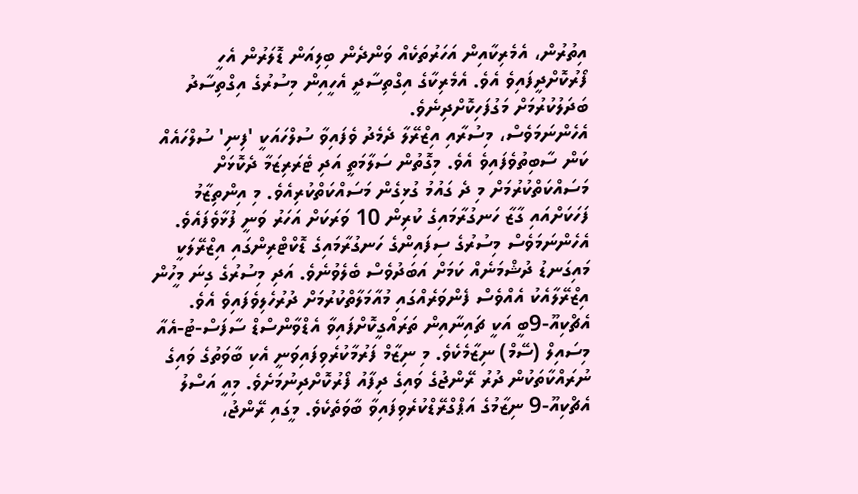އިތުރުން، އެމެރިކާއިން އަހަރުތަކެއް ވަންދެން ބިލިއަން ޑޮލަރުން އެހީ ފޯރުކޮށްދީފައިވެ އެވެ. އެމެރިކާގެ އިގްތިސާދީ އެހީއިން މިސުރުގެ އިގްތިސާދު ބަދަލުކުރުމަށް މަގުފަހިކޮށްދިނެވެ.
އެހެންނަމަވެސް، މިސުރާއި އިޒްރޭލާ ދެމެދު ވެފައިވާ ސުލްހައަކީ 'ފިނި' ސުލްހައެއް ކަން ސާބިތުވެފައިވެ އެވެ. މިގޮތުން ސަލާމަތީ އަދި ޓެރަރިޒަމާ ދެކޮޅަށް މަސައްކަތްކުރުމަށް މި ދެ ގައުމު ގުޅިގެން މަސައްކަތްކުރިއެވެ. މި އިންތިޒާމު ފަހަކަށްއައި ގާޒާ ހަނގުރާމައިގެ ކުރިން 10 ވަރަކަށް އަހަރު ވަނީ ފުޅާވެފައެވެ. އެހެންނަމަވެސް މިސުރުގެ ސިފައިންގެ ހަނގުރާމައިގެ ޑޮކްޓްރިންގައި އިޒްރޭލަކީ މައިގަނޑު ދުޝްމަނެއް ކަމަށް އަބަދުވެސް ބެލެވުނެވެ. އަދި މިސުރުގެ ގިނަ މީހުން އިޒްރޭލާއެކު އެއްވެސް ފެންވަރެއްގައި މުއާމަލާތްކުރުމަށް ދުރުހެލިވެފައިވެ އެވެ.
އެޗްކިއޫ-9ބީ އަކީ ޗައިނާއިން ތަރައްގީކޮށްފައިވާ އެޑްވާންސްޑް ސާފަސް-ޓު-އެއާ މިސައިލް (ސޭމް) ނިޒާމެކެވެ. މި ނިޒާމް ފަރުމާކުރެވިފައިވަނީ އެކި ބާވަތުގެ ވައިގެ ނުރައްކާތަކުން ދުރު ރޭންޖުގެ ވައިގެ ދިފާއު ފޯރުކޮށްދިނުމަށެވެ. މިއީ އަސްލު އެޗްކިއޫ-9 ނިޒާމުގެ އަޕްގްރޭޑްކުރެވިފައިވާ ބާވަތެކެވެ. މީގައި ރޭންޖު،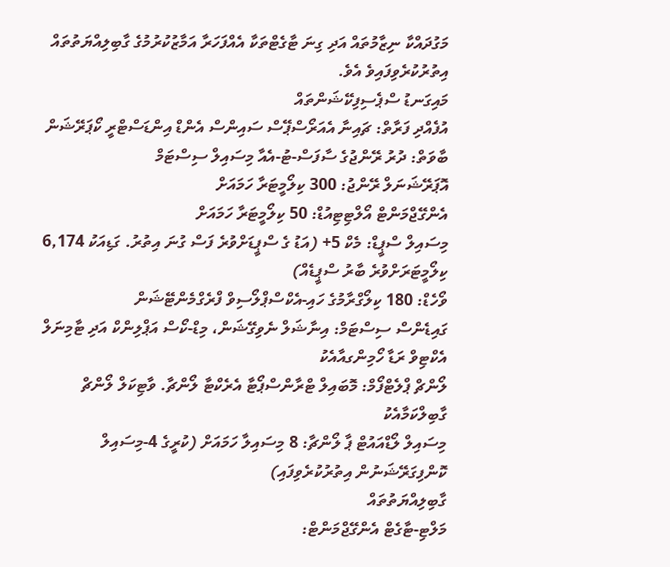މަގުދައްކާ ނިޒާމުތައް އަދި ގިނަ ޓާގެޓްތަކާ އެއްފަހަރާ އަމާޒުކުރުމުގެ ގާބިލިއްޔަތުތައް އިތުރުކުރެވިފައިވެ އެވެ.
މައިގަނޑު ސްޕެސިފިކޭޝަންތައް
އުފެއްދި ފަރާތް: ޗައިނާ އެއަރޯސްޕޭސް ސައިންސް އެންޑް އިންޑަސްޓްރީ ކޯޕަރޭޝަން
ބާވަތް: ދުރު ރޭންޖުގެ ސާފަސް-ޓު-އެއާ މިސައިލް ސިސްޓަމް
އޮޕަރޭޝަނަލް ރޭންޖު: 300 ކިލޯމީޓަރާ ހަމައަށް
އެންގޭޖްމަންޓް އޯލްޓިޓިއުޑް: 50 ކިލޯމީޓަރާ ހަމައަށް
މިސައިލް ސްޕީޑް: މެކް 5+ (އަޑު ގެ ސްޕީޑަށްވުރެ ފަސް ގުނަ އިތުރު. ގަޑިއަކު 6,174 ކިލޯމީޓަރަށްވުރެ ބާރު ސްޕީޑެއް)
ވޯހެޑް: 180 ކިލޯގްރާމުގެ ހައި-އެކްސްޕްލޯސިވް ފްރެގްމެންޓޭޝަން
ގައިޑެންސް ސިސްޓަމް: އިނާޝަލް ނެވިގޭޝަން، މިޑް-ކޯސް އަޕްލިންކް އަދި ޓާމިނަލް އެކްޓިވް ރަޑާ ހޯމިންގއާއެކު
ލޯންޗް ޕްލެޓްފޯމް: މޮބައިލް ޓްރާންސްޕޯޓާ އެރެކްޓާ ލޯންޗާ. ވާޓިކަލް ލޯންޗް ގާބިލްކަމާއެކު
މިސައިލް ލޯޑްއައުޓް ޕާ ލޯންޗާ: 8 މިސައިލާ ހަމައަށް (ކުރީގެ 4-މިސައިލް ކޮންފިގަރޭޝަނުން އިތުރުކުރެވިފައި)
ގާބިލިއްޔަތުތައް
މަލްޓި-ޓާގެޓް އެންގޭޖްމަންޓް: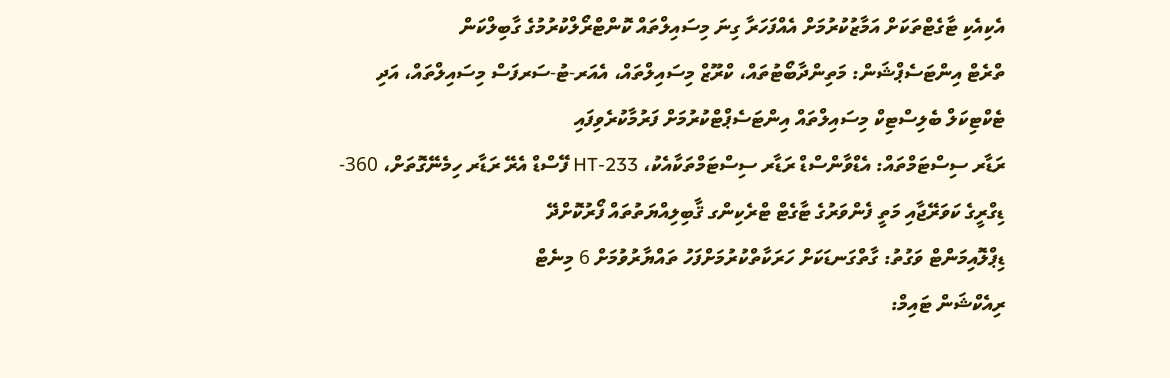އެކިއެކި ޓާގެޓްތަކަށް އަމާޒުކުރުމަށް އެއްފަހަރާ ގިނަ މިސައިލްތައް ކޮންޓްރޯލްކުރުމުގެ ގާބިލްކަން
ތްރެޓް އިންޓަސެޕްޝަން: މަތިންދާބޯޓުތައް، ކްރޫޒް މިސައިލްތައް، އެއަރ-ޓު-ސަރފަސް މިސައިލްތައް، އަދި ޓެކްޓިކަލް ބެލިސްޓިކް މިސައިލްތައް އިންޓަސެޕްޓްކުރުމަށް ފަރުމާކުރެވިފައި
ރަޑާރ ސިސްޓަމްތައް: އެޑްވާންސްޑް ރަޑާރ ސިސްޓަމްތަކާއެކު، HT-233 ފޭސްޑް އެރޭ ރަޑާރ ހިމެނޭގޮތަށް، 360-ޑިގްރީގެ ކަވަރޭޖާއި މަތީ ފެންވަރުގެ ޓާގެޓް ޓްރެކިންގ ޤާބިލިއްޔަތުތައް ފޯރުކޮށްދޭ
ޑިޕްލޮއިމަންޓް ވަގުތު: ގާތްގަނޑަކަށް ހަރަކާތްކުރުމަށްފަހު ތައްޔާރުވުމަށް 6 މިނެޓް
ރިއެކްޝަން ޓައިމް: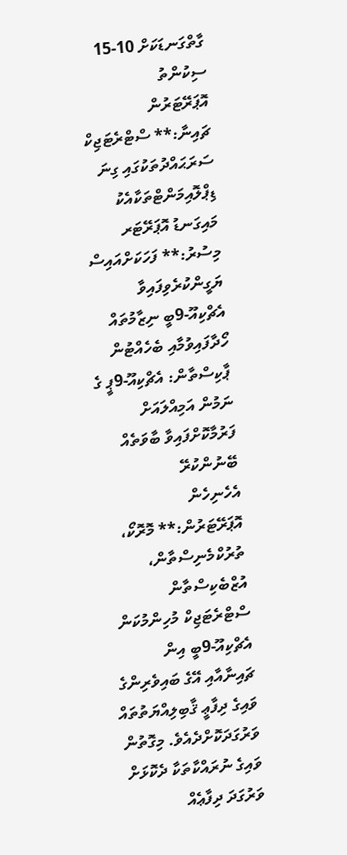ގާތްގަނޑަކަށް 10-15 ސިކުންތު
އޮޕަރޭޓަރުން
ޗައިނާ:** ސްޓްރެޓަޖިކް ސަރަޙައްދުތަކުގައި ގިނަ ޑިޕްލޮއިމަންޓްތަކާއެކު މައިގަނޑު އޮޕަރޭޓަރ
މިސުރު:** ފަހަކަށްއައިސް ޔަގީންކުރެވިފައިވާ އެޗްކިއޫ-9ބީ ނިޒާމުތައް ހޯދާފައިވުމާއި ބެހެއްޓުން
ޕާކިސްތާން: އެޗްކިއޫ-9ޕީ ގެ ނަމުން އަމިއްލައަށް ފަރުމާކޮށްފައިވާ ބާވަތެއް ބޭނުންކުރޭ
އެހެނިހެން އޮޕަރޭޓަރުން:** މޮރޮކޯ، ތުރުކްމެނިސްތާން، އުޒްބެކިސްތާން
ސްޓްރެޓަޖިކް މުހިންމުކަން
އެޗްކިއޫ-9ބީ އިން ޗައިނާއާއި އޭގެ ބައިވެރިންގެ ވައިގެ ދިފާޢީ ޤާބިލިއްޔަތުތައް ވަރުގަދަކޮށްދެއެވެ. މިގޮތުން ވައިގެ ނުރައްކާތަކާ ދެކޮޅަށް ވަރުގަދަ ދިފާޢެއް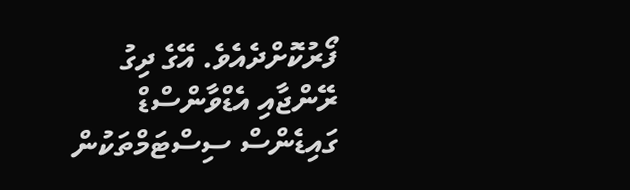ފޯރުކޮށްދެއެވެ. އޭގެ ދިގު ރޭންޖާއި އެޑްވާންސްޑް ގައިޑެންސް ސިސްޓަމްތަކުން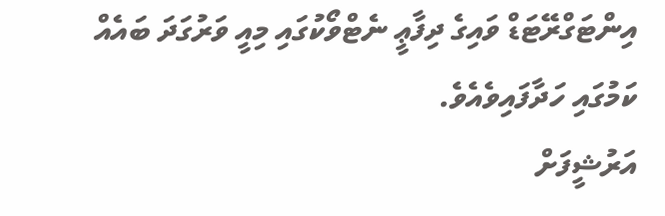އިންޓަގްރޭޓަޑް ވައިގެ ދިފާޢީ ނެޓްވޯކުގައި މިއީ ވަރުގަދަ ބައެއް ކަމުގައި ހަދާފައިވެއެވެ.
އަރުޝީފަށް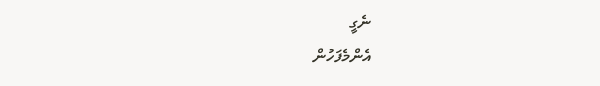ނެގީ
އެންމެފަހުން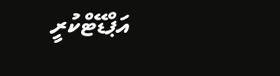އަޕްޑޭޓްކުރީ